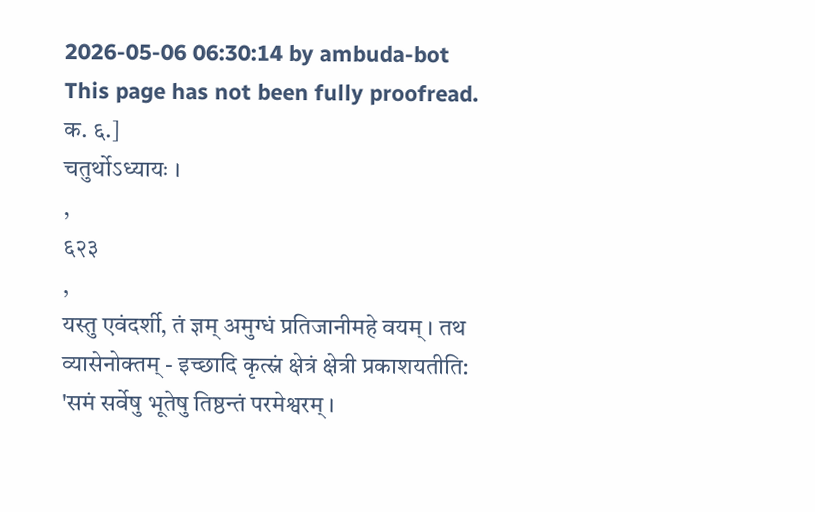2026-05-06 06:30:14 by ambuda-bot
This page has not been fully proofread.
क. ६.]
चतुर्थोऽध्यायः ।
,
६२३
,
यस्तु एवंदर्शी, तं ज्ञम् अमुग्धं प्रतिजानीमहे वयम् । तथ
व्यासेनोक्तम् - इच्छादि कृत्स्नं क्षेत्रं क्षेत्री प्रकाशयतीति:
'समं सर्वेषु भूतेषु तिष्ठन्तं परमेश्वरम् ।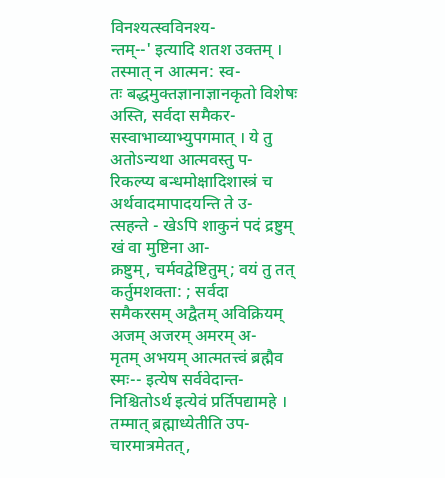विनश्यत्स्वविनश्य-
न्तम्--' इत्यादि शतश उक्तम् । तस्मात् न आत्मन: स्व-
तः बद्धमुक्तज्ञानाज्ञानकृतो विशेषः अस्ति, सर्वदा समैकर-
सस्वाभाव्याभ्युपगमात् । ये तु अतोऽन्यथा आत्मवस्तु प-
रिकल्प्य बन्धमोक्षादिशास्त्रं च अर्थवादमापादयन्ति ते उ-
त्सहन्ते - खेऽपि शाकुनं पदं द्रष्टुम् खं वा मुष्टिना आ-
क्रष्टुम्, चर्मवद्वेष्टितुम्; वयं तु तत् कर्तुमशक्ता: ; सर्वदा
समैकरसम् अद्वैतम् अविक्रियम् अजम् अजरम् अमरम् अ-
मृतम् अभयम् आत्मतत्त्वं ब्रह्मैव स्मः-- इत्येष सर्ववेदान्त-
निश्चितोऽर्थ इत्येवं प्रर्तिपद्यामहे । तम्मात् ब्रह्माध्येतीति उप-
चारमात्रमेतत्,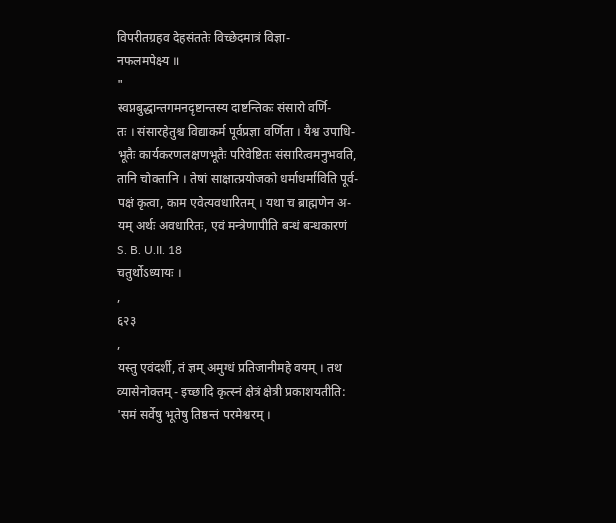विपरीतग्रहव देहसंततेः विच्छेदमात्रं विज्ञा-
नफलमपेक्ष्य ॥
"
स्वप्नबुद्धान्तगमनदृष्टान्तस्य दाष्टन्तिकः संसारो वर्णि-
तः । संसारहेतुश्च विद्याकर्म पूर्वप्रज्ञा वर्णिता । यैश्व उपाधि-
भूतैः कार्यकरणलक्षणभूतैः परिवेष्टितः संसारित्वमनुभवति,
तानि चोक्तानि । तेषां साक्षात्प्रयोजको धर्माधर्माविति पूर्व-
पक्षं कृत्वा, काम एवेत्यवधारितम् । यथा च ब्राह्मणेन अ-
यम् अर्थः अवधारितः, एवं मन्त्रेणापीति बन्धं बन्धकारणं
S. B. U.II. 18
चतुर्थोऽध्यायः ।
,
६२३
,
यस्तु एवंदर्शी, तं ज्ञम् अमुग्धं प्रतिजानीमहे वयम् । तथ
व्यासेनोक्तम् - इच्छादि कृत्स्नं क्षेत्रं क्षेत्री प्रकाशयतीति:
'समं सर्वेषु भूतेषु तिष्ठन्तं परमेश्वरम् ।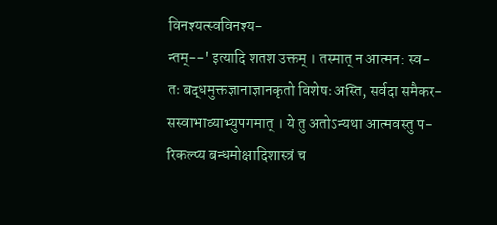विनश्यत्स्वविनश्य-
न्तम्--' इत्यादि शतश उक्तम् । तस्मात् न आत्मन: स्व-
तः बद्धमुक्तज्ञानाज्ञानकृतो विशेषः अस्ति, सर्वदा समैकर-
सस्वाभाव्याभ्युपगमात् । ये तु अतोऽन्यथा आत्मवस्तु प-
रिकल्प्य बन्धमोक्षादिशास्त्रं च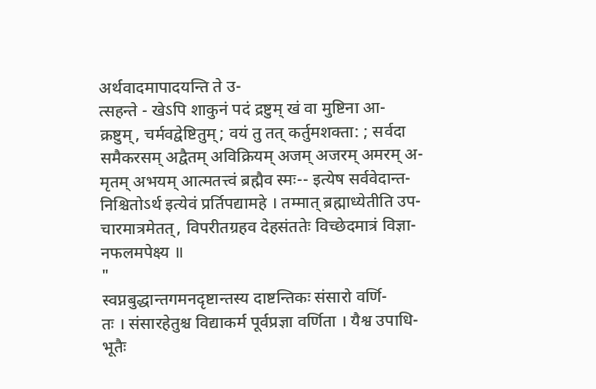अर्थवादमापादयन्ति ते उ-
त्सहन्ते - खेऽपि शाकुनं पदं द्रष्टुम् खं वा मुष्टिना आ-
क्रष्टुम्, चर्मवद्वेष्टितुम्; वयं तु तत् कर्तुमशक्ता: ; सर्वदा
समैकरसम् अद्वैतम् अविक्रियम् अजम् अजरम् अमरम् अ-
मृतम् अभयम् आत्मतत्त्वं ब्रह्मैव स्मः-- इत्येष सर्ववेदान्त-
निश्चितोऽर्थ इत्येवं प्रर्तिपद्यामहे । तम्मात् ब्रह्माध्येतीति उप-
चारमात्रमेतत्, विपरीतग्रहव देहसंततेः विच्छेदमात्रं विज्ञा-
नफलमपेक्ष्य ॥
"
स्वप्नबुद्धान्तगमनदृष्टान्तस्य दाष्टन्तिकः संसारो वर्णि-
तः । संसारहेतुश्च विद्याकर्म पूर्वप्रज्ञा वर्णिता । यैश्व उपाधि-
भूतैः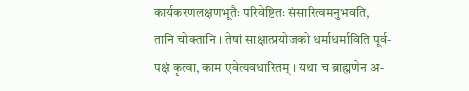कार्यकरणलक्षणभूतैः परिवेष्टितः संसारित्वमनुभवति,
तानि चोक्तानि । तेषां साक्षात्प्रयोजको धर्माधर्माविति पूर्व-
पक्षं कृत्वा, काम एवेत्यवधारितम् । यथा च ब्राह्मणेन अ-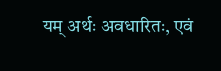यम् अर्थः अवधारितः, एवं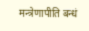मन्त्रेणापीति बन्धं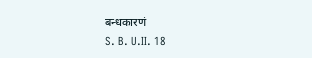बन्धकारणं
S. B. U.II. 18